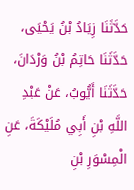حَدَّثَنَا زِيَادُ بْنُ يَحْيَى، حَدَّثَنَا حَاتِمُ بْنُ وَرْدَانَ، حَدَّثَنَا أَيُّوبُ، عَنْ عَبْدِ اللَّهِ بْنِ أَبِي مُلَيْكَةَ، عَنِ الْمِسْوَرِ بْنِ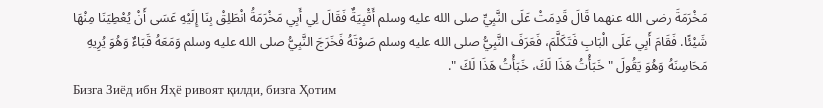مَخْرَمَةَ رضى الله عنهما قَالَ قَدِمَتْ عَلَى النَّبِيِّ صلى الله عليه وسلم أَقْبِيَةٌ فَقَالَ لِي أَبِي مَخْرَمَةُ انْطَلِقْ بِنَا إِلَيْهِ عَسَى أَنْ يُعْطِيَنَا مِنْهَا شَيْئًا. فَقَامَ أَبِي عَلَى الْبَابِ فَتَكَلَّمَ، فَعَرَفَ النَّبِيُّ صلى الله عليه وسلم صَوْتَهُ فَخَرَجَ النَّبِيُّ صلى الله عليه وسلم وَمَعَهُ قَبَاءٌ وَهُوَ يُرِيهِ مَحَاسِنَهُ وَهُوَ يَقُولَ " خَبَأْتُ هَذَا لَكَ، خَبَأْتُ هَذَا لَكَ ".
Бизга Зиёд ибн Яҳё ривоят қилди, бизга Ҳотим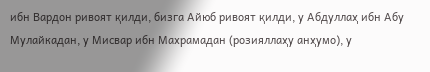ибн Вардон ривоят қилди, бизга Айюб ривоят қилди, у Абдуллаҳ ибн Абу Мулайкадан, у Мисвар ибн Махрамадан (розияллаҳу анҳумо), у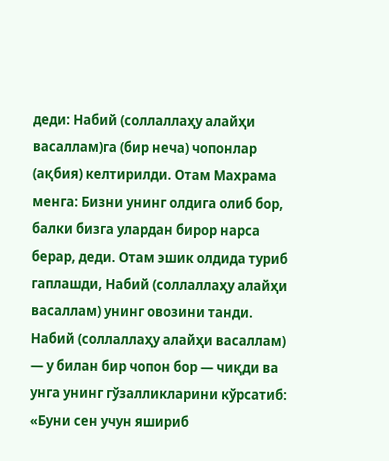деди: Набий (соллаллаҳу алайҳи васаллам)га (бир неча) чопонлар (ақбия) келтирилди. Отам Махрама менга: Бизни унинг олдига олиб бор, балки бизга улардан бирор нарса берар, деди. Отам эшик олдида туриб гаплашди, Набий (соллаллаҳу алайҳи васаллам) унинг овозини танди. Набий (соллаллаҳу алайҳи васаллам) — у билан бир чопон бор — чиқди ва унга унинг гўзалликларини кўрсатиб: «Буни сен учун яшириб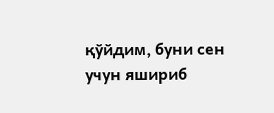қўйдим, буни сен учун яшириб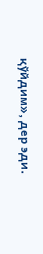қўйдим», дер эди.